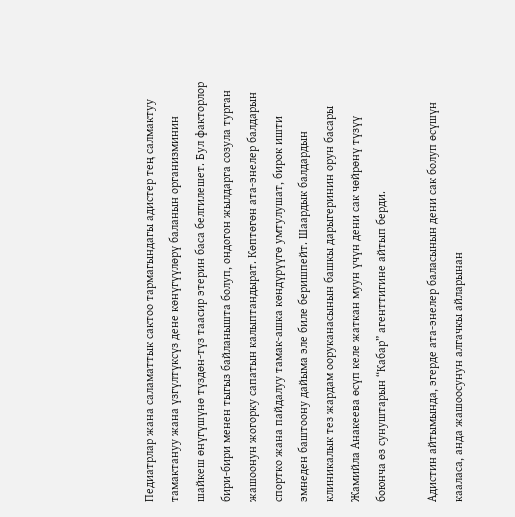Педиатрлар жана саламаттык сактоо тармагындагы адистер тең салмактуу тамактануу жана үзгүлтүксүз дене көнүгүүлөрү баланын организминин шайкеш өнүгүшүнө түздөн-түз таасир этерин баса белгилешет. Бул факторлор бири-бири менен тыгыз байланышта болуп, ондогон жылдарга созула турган жашоонун жогорку сапатын калыптандырат. Көптөгөн ата-энелер балдарын спортко жана пайдалуу тамак-ашка көндүрүүгө умтулушат, бирок ишти эмнеден баштоону дайыма эле биле беришпейт. Шаардык балдардын клиникалык тез жардам ооруканасынын башкы дарыгеринин орун басары Жамийла Анакеева өсүп келе жаткан муун үчүн дени сак чөйрөнү түзүү боюнча өз сунуштарын “Кабар” агенттигине айтып берди.

Адистин айтымында, эгерде ата-энелер баласынын дени сак болуп өсүшүн кааласа, анда жашоосунун алгачкы айларынан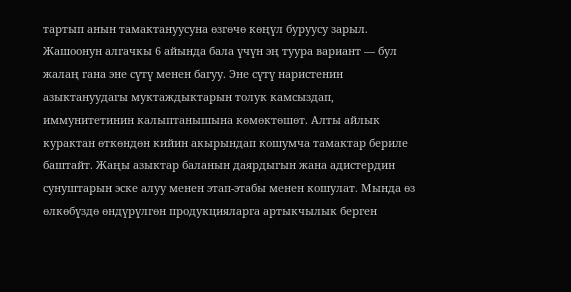тартып анын тамактануусуна өзгөчө көңүл буруусу зарыл. Жашоонун алгачкы 6 айында бала үчүн эң туура вариант — бул жалаң гана эне сүтү менен багуу. Эне сүтү наристенин азыктануудагы муктаждыктарын толук камсыздап, иммунитетинин калыптанышына көмөктөшөт. Алты айлык курактан өткөндөн кийин акырындап кошумча тамактар бериле баштайт. Жаңы азыктар баланын даярдыгын жана адистердин сунуштарын эске алуу менен этап-этабы менен кошулат. Мында өз өлкөбүздө өндүрүлгөн продукцияларга артыкчылык берген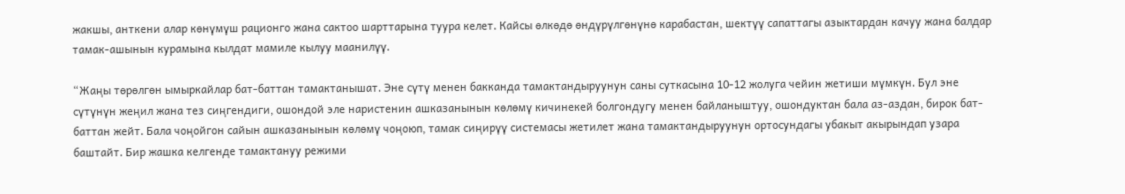жакшы, анткени алар көнүмүш рационго жана сактоо шарттарына туура келет. Кайсы өлкөдө өндүрүлгөнүнө карабастан, шектүү сапаттагы азыктардан качуу жана балдар тамак-ашынын курамына кылдат мамиле кылуу маанилүү.

“Жаңы төрөлгөн ымыркайлар бат-баттан тамактанышат. Эне сүтү менен бакканда тамактандыруунун саны суткасына 10-12 жолуга чейин жетиши мүмкүн. Бул эне сүтүнүн жеңил жана тез сиңгендиги, ошондой эле наристенин ашказанынын көлөмү кичинекей болгондугу менен байланыштуу, ошондуктан бала аз-аздан, бирок бат-баттан жейт. Бала чоңойгон сайын ашказанынын көлөмү чоңоюп, тамак сиңирүү системасы жетилет жана тамактандыруунун ортосундагы убакыт акырындап узара баштайт. Бир жашка келгенде тамактануу режими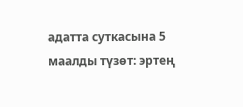адатта суткасына 5 маалды түзөт: эртең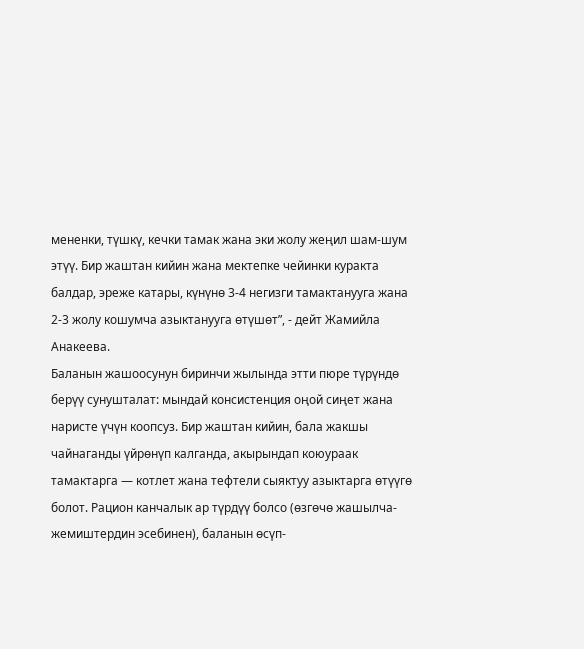мененки, түшкү, кечки тамак жана эки жолу жеңил шам-шум этүү. Бир жаштан кийин жана мектепке чейинки куракта балдар, эреже катары, күнүнө 3-4 негизги тамактанууга жана 2-3 жолу кошумча азыктанууга өтүшөт”, - дейт Жамийла Анакеева.
Баланын жашоосунун биринчи жылында этти пюре түрүндө берүү сунушталат: мындай консистенция оңой сиңет жана наристе үчүн коопсуз. Бир жаштан кийин, бала жакшы чайнаганды үйрөнүп калганда, акырындап коюураак тамактарга — котлет жана тефтели сыяктуу азыктарга өтүүгө болот. Рацион канчалык ар түрдүү болсо (өзгөчө жашылча-жемиштердин эсебинен), баланын өсүп-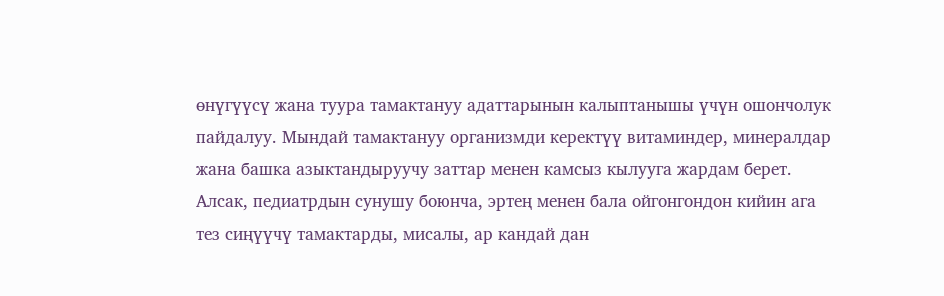өнүгүүсү жана туура тамактануу адаттарынын калыптанышы үчүн ошончолук пайдалуу. Мындай тамактануу организмди керектүү витаминдер, минералдар жана башка азыктандыруучу заттар менен камсыз кылууга жардам берет.
Алсак, педиатрдын сунушу боюнча, эртең менен бала ойгонгондон кийин ага тез сиңүүчү тамактарды, мисалы, ар кандай дан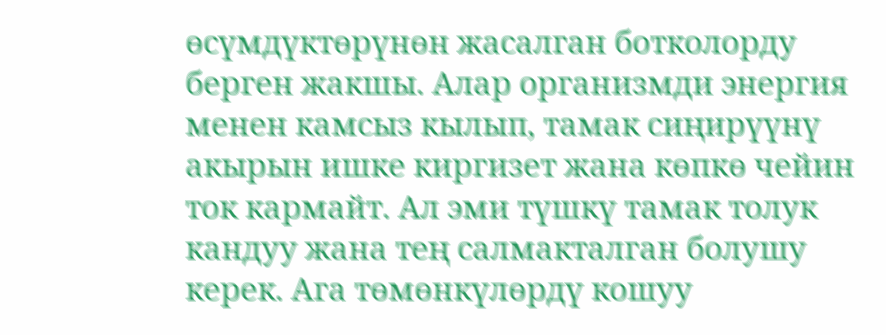өсүмдүктөрүнөн жасалган ботколорду берген жакшы. Алар организмди энергия менен камсыз кылып, тамак сиңирүүнү акырын ишке киргизет жана көпкө чейин ток кармайт. Ал эми түшкү тамак толук кандуу жана тең салмакталган болушу керек. Ага төмөнкүлөрдү кошуу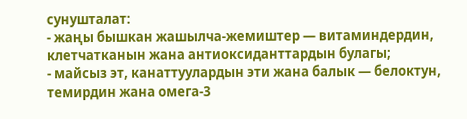сунушталат:
- жаңы бышкан жашылча-жемиштер — витаминдердин, клетчатканын жана антиоксиданттардын булагы;
- майсыз эт, канаттуулардын эти жана балык — белоктун, темирдин жана омега-3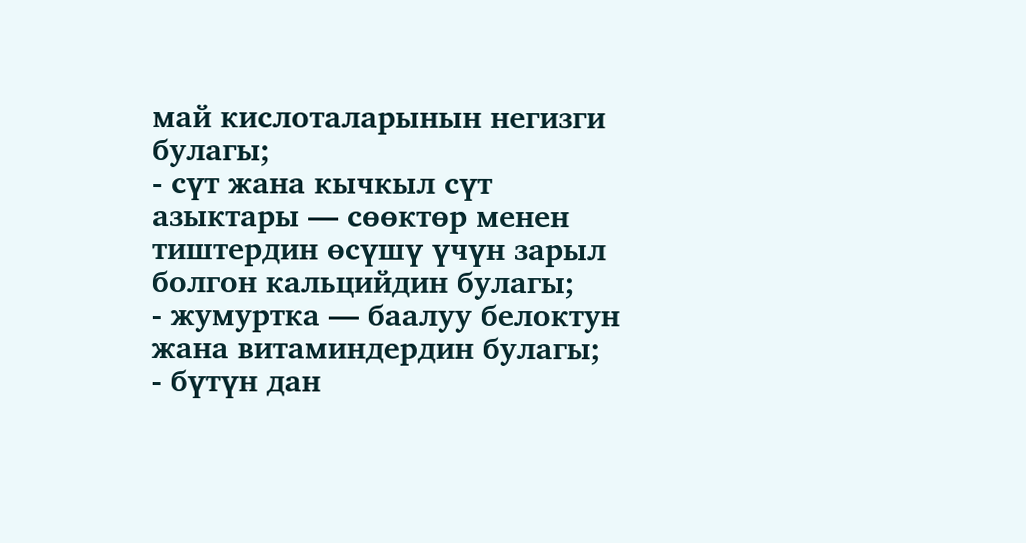май кислоталарынын негизги булагы;
- сүт жана кычкыл сүт азыктары — сөөктөр менен тиштердин өсүшү үчүн зарыл болгон кальцийдин булагы;
- жумуртка — баалуу белоктун жана витаминдердин булагы;
- бүтүн дан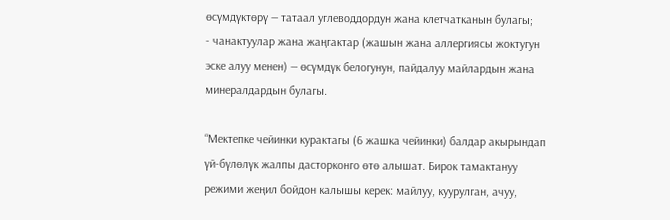өсүмдүктөрү — татаал углеводдордун жана клетчатканын булагы;
- чанактуулар жана жаңгактар (жашын жана аллергиясы жоктугун эске алуу менен) — өсүмдүк белогунун, пайдалуу майлардын жана минералдардын булагы.

“Мектепке чейинки курактагы (6 жашка чейинки) балдар акырындап үй-бүлөлүк жалпы дасторконго өтө алышат. Бирок тамактануу режими жеңил бойдон калышы керек: майлуу, куурулган, ачуу,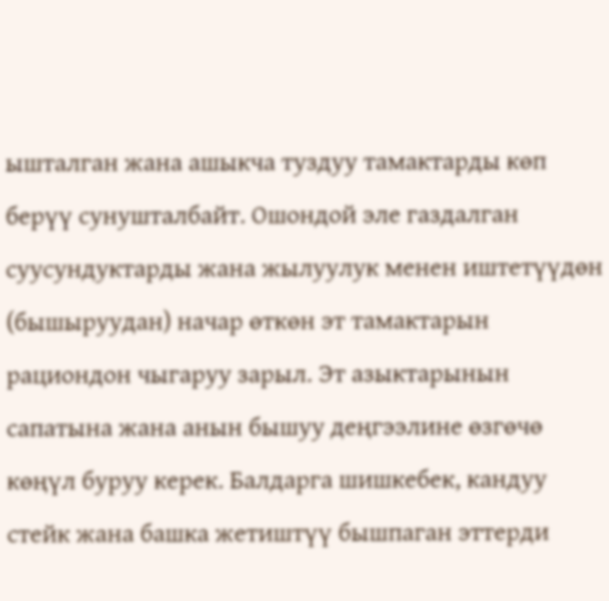ышталган жана ашыкча туздуу тамактарды көп берүү сунушталбайт. Ошондой эле газдалган суусундуктарды жана жылуулук менен иштетүүдөн (бышыруудан) начар өткөн эт тамактарын рациондон чыгаруу зарыл. Эт азыктарынын сапатына жана анын бышуу деңгээлине өзгөчө көңүл буруу керек. Балдарга шишкебек, кандуу стейк жана башка жетиштүү бышпаган эттерди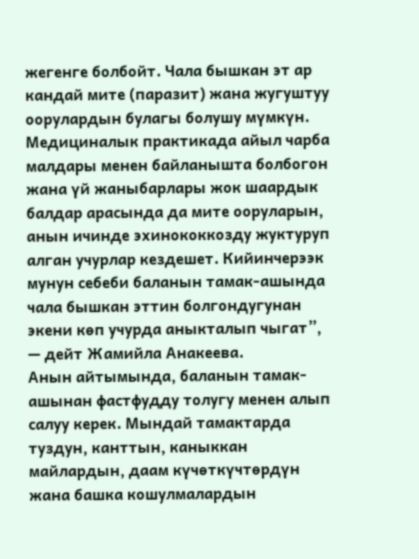жегенге болбойт. Чала бышкан эт ар кандай мите (паразит) жана жугуштуу оорулардын булагы болушу мүмкүн.
Медициналык практикада айыл чарба малдары менен байланышта болбогон жана үй жаныбарлары жок шаардык балдар арасында да мите ооруларын, анын ичинде эхинококкозду жуктуруп алган учурлар кездешет. Кийинчерээк мунун себеби баланын тамак-ашында чала бышкан эттин болгондугунан экени көп учурда аныкталып чыгат”, — дейт Жамийла Анакеева.
Анын айтымында, баланын тамак-ашынан фастфудду толугу менен алып салуу керек. Мындай тамактарда туздун, канттын, каныккан майлардын, даам күчөткүчтөрдүн жана башка кошулмалардын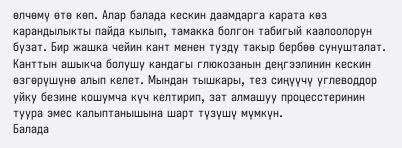өлчөмү өтө көп. Алар балада кескин даамдарга карата көз карандылыкты пайда кылып, тамакка болгон табигый каалоолорун бузат. Бир жашка чейин кант менен тузду такыр бербөө сунушталат. Канттын ашыкча болушу кандагы глюкозанын деңгээлинин кескин өзгөрүшүнө алып келет. Мындан тышкары, тез сиңүүчү углеводдор уйку безине кошумча күч келтирип, зат алмашуу процесстеринин туура эмес калыптанышына шарт түзүшү мүмкүн.
Балада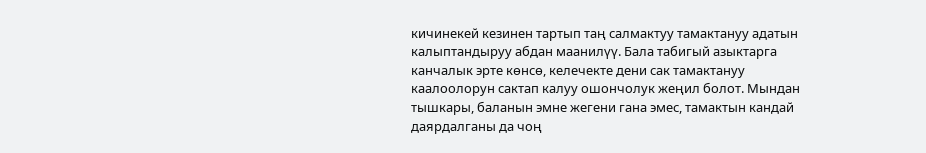кичинекей кезинен тартып таң салмактуу тамактануу адатын калыптандыруу абдан маанилүү. Бала табигый азыктарга канчалык эрте көнсө, келечекте дени сак тамактануу каалоолорун сактап калуу ошончолук жеңил болот. Мындан тышкары, баланын эмне жегени гана эмес, тамактын кандай даярдалганы да чоң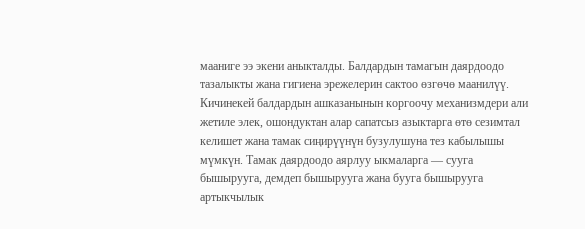мааниге ээ экени аныкталды. Балдардын тамагын даярдоодо тазалыкты жана гигиена эрежелерин сактоо өзгөчө маанилүү. Кичинекей балдардын ашказанынын коргоочу механизмдери али жетиле элек, ошондуктан алар сапатсыз азыктарга өтө сезимтал келишет жана тамак сиңирүүнүн бузулушуна тез кабылышы мүмкүн. Тамак даярдоодо аярлуу ыкмаларга — сууга бышырууга, демдеп бышырууга жана бууга бышырууга артыкчылык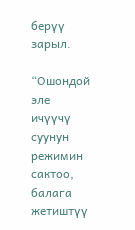берүү зарыл.

“Ошондой эле ичүүчү суунун режимин сактоо, балага жетиштүү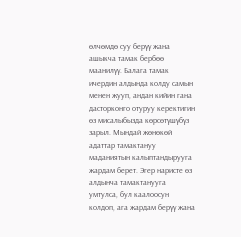өлчөмдө суу берүү жана ашыкча тамак бербөө маанилүү. Балага тамак ичердин алдында колду самын менен жууп, андан кийин гана дасторконго отуруу керектигин өз мисалыбызда көрсөтүшүбүз зарыл. Мындай жөнөкөй адаттар тамактануу маданиятын калыптандырууга жардам берет. Эгер наристе өз алдынча тамактанууга умтулса, бул каалоосун колдоп, ага жардам берүү жана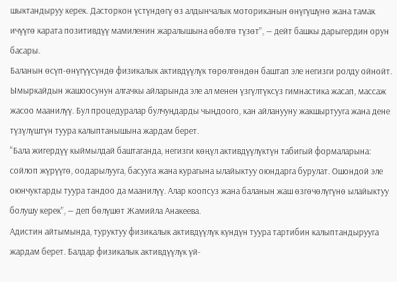шыктандыруу керек. Дасторкон үстүндөгү өз алдынчалык моториканын өнүгүшүнө жана тамак ичүүгө карата позитивдүү мамиленин жаралышына өбөлгө түзөт”, — дейт башкы дарыгердин орун басары.
Баланын өсүп-өнүгүүсүндө физикалык активдүүлүк төрөлгөндөн баштап эле негизги ролду ойнойт. Ымыркайдын жашоосунун алгачкы айларында эле ал менен үзгүлтүксүз гимнастика жасап, массаж жасоо маанилүү. Бул процедуралар булчуңдарды чыңдоого, кан айланууну жакшыртууга жана дене түзүлүштүн туура калыптанышына жардам берет.
“Бала жигердүү кыймылдай баштаганда, негизги көңүл активдүүлүктүн табигый формаларына: сойлоп жүрүүгө, оодарылууга, басууга жана курагына ылайыктуу оюндарга бурулат. Ошондой эле оюнчуктарды туура тандоо да маанилүү. Алар коопсуз жана баланын жаш өзгөчөлүгүнө ылайыктуу болушу керек”, — деп бөлүшөт Жамийла Анакеева.
Адистин айтымында, туруктуу физикалык активдүүлүк күндүн туура тартибин калыптандырууга жардам берет. Балдар физикалык активдүүлүк үй-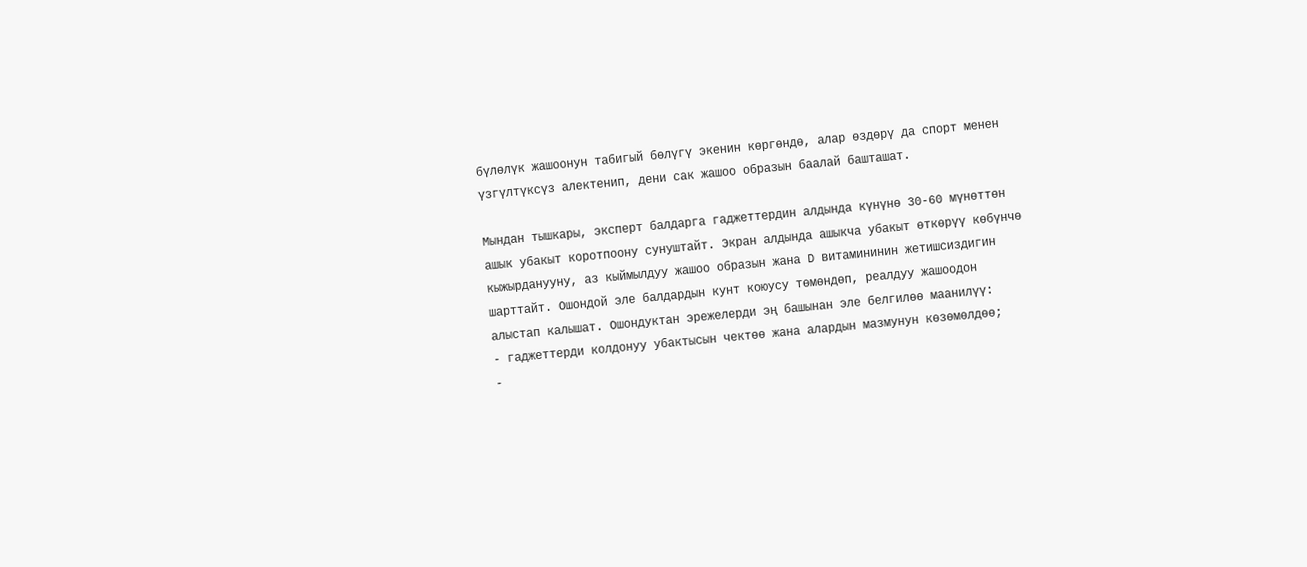бүлөлүк жашоонун табигый бөлүгү экенин көргөндө, алар өздөрү да спорт менен үзгүлтүксүз алектенип, дени сак жашоо образын баалай башташат.

Мындан тышкары, эксперт балдарга гаджеттердин алдында күнүнө 30-60 мүнөттөн ашык убакыт коротпоону сунуштайт. Экран алдында ашыкча убакыт өткөрүү көбүнчө кыжырданууну, аз кыймылдуу жашоо образын жана D витамининин жетишсиздигин шарттайт. Ошондой эле балдардын кунт коюусу төмөндөп, реалдуу жашоодон алыстап калышат. Ошондуктан эрежелерди эң башынан эле белгилөө маанилүү:
- гаджеттерди колдонуу убактысын чектөө жана алардын мазмунун көзөмөлдөө;
-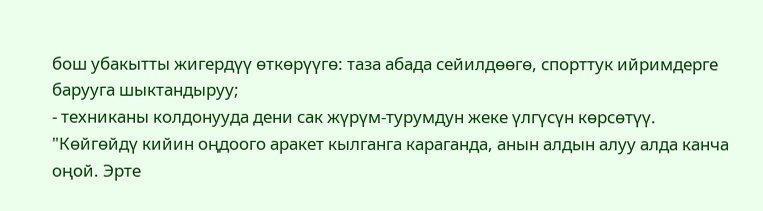бош убакытты жигердүү өткөрүүгө: таза абада сейилдөөгө, спорттук ийримдерге барууга шыктандыруу;
- техниканы колдонууда дени сак жүрүм-турумдун жеке үлгүсүн көрсөтүү.
"Көйгөйдү кийин оңдоого аракет кылганга караганда, анын алдын алуу алда канча оңой. Эрте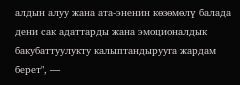алдын алуу жана ата-эненин көзөмөлү балада дени сак адаттарды жана эмоционалдык бакубаттуулукту калыптандырууга жардам берет", —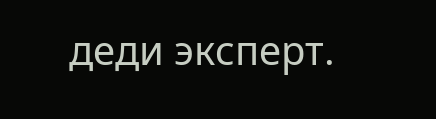деди эксперт.